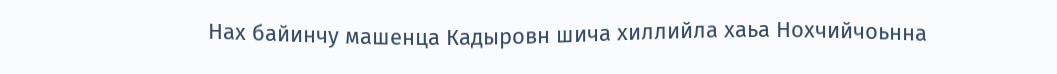Нах байинчу машенца Кадыровн шича хиллийла хаьа Нохчийчоьнна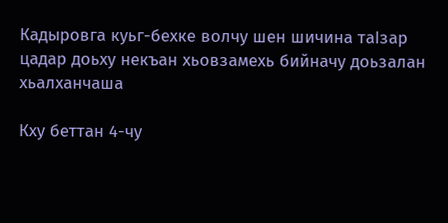Кадыровга куьг-бехке волчу шен шичина таIзар цадар доьху некъан хьовзамехь бийначу доьзалан хьалханчаша

Кху беттан 4-чу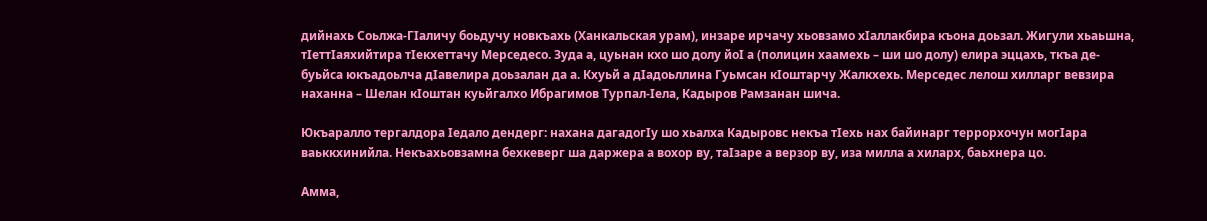дийнахь Соьлжа-ГIаличу боьдучу новкъахь (Ханкальская урам), инзаре ирчачу хьовзамо хIаллакбира къона доьзал. Жигули хьаьшна, тIеттIаяхийтира тIекхеттачу Мерседесо. Зуда а, цуьнан кхо шо долу йоI а (полицин хаамехь – ши шо долу) елира эццахь, ткъа де-буьйса юкъадоьлча дIавелира доьзалан да а. Кхуьй а дIадоьллина Гуьмсан кIоштарчу Жалкхехь. Мерседес лелош хилларг вевзира наханна – Шелан кIоштан куьйгалхо Ибрагимов Турпал-Iела, Кадыров Рамзанан шича.

Юкъаралло тергалдора Iедало дендерг: нахана дагадогIу шо хьалха Кадыровс некъа тIехь нах байинарг террорхочун могIара ваьккхинийла. Некъахьовзамна бехкеверг ша даржера а вохор ву, таIзаре а верзор ву, иза милла а хиларх, баьхнера цо.

Амма,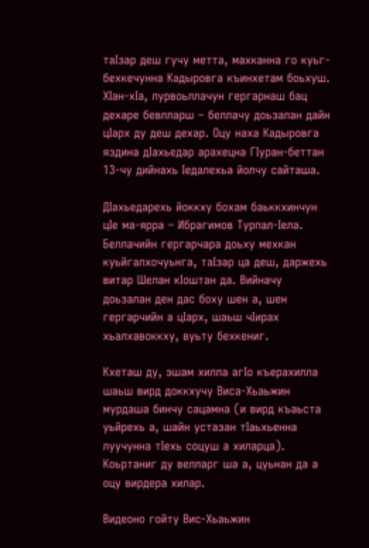таIзар деш гучу метта, махканна го куьг-бехкечунна Кадыровга къинхетам боьхуш. ХIан-хIа, лурвоьллачун гергарнаш бац дехаре бевлларш – беллачу доьзалан дайн цIарх ду деш дехар. Оцу наха Кадыровга яздина дIахьедар арахецна ГIуран-беттан 13-чу дийнахь Iедалехьа йолчу сайташа.

ДIахьедарехь йоккху бохам баьккхинчун цIе ма-ярра – Ибрагимов Турпал-Iела. Беллачийн гергарчара доьху мехкан куьйгалхочуьнга, таIзар ца деш, даржехь витар Шелан кIоштан да. Вийначу доьзалан ден дас боху шен а, шен гергарчийн а цIарх, шаьш чIирах хьалхавоккху, вуьту бехкениг.

Кхеташ ду, эшам хилла агIо къерахилла шаьш вирд доккхучу Виса-Хьаьжин мурдаша бинчу сацамна (и вирд къаьста уьйрехь а, шайн устазан тIаьхьенна луучунна тIехь соцуш а хиларца). Коьртаниг ду велларг ша а, цуьнан да а оцу вирдера хилар.

Видеоно гойту Вис-Хьаьжин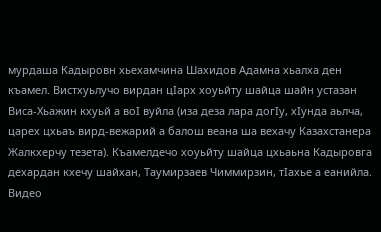мурдаша Кадыровн хьехамчина Шахидов Адамна хьалха ден къамел. Вистхуьлучо вирдан цIарх хоуьйту шайца шайн устазан Виса-Хьажин кхуьй а воI вуйла (иза деза лара догIу, хIунда аьлча, царех цхьаъ вирд-вежарий а балош веана ша вехачу Казахстанера Жалкхерчу тезета). Къамелдечо хоуьйту шайца цхьаьна Кадыровга дехардан кхечу шайхан, Таумирзаев Чиммирзин, тIахье а еанийла. Видео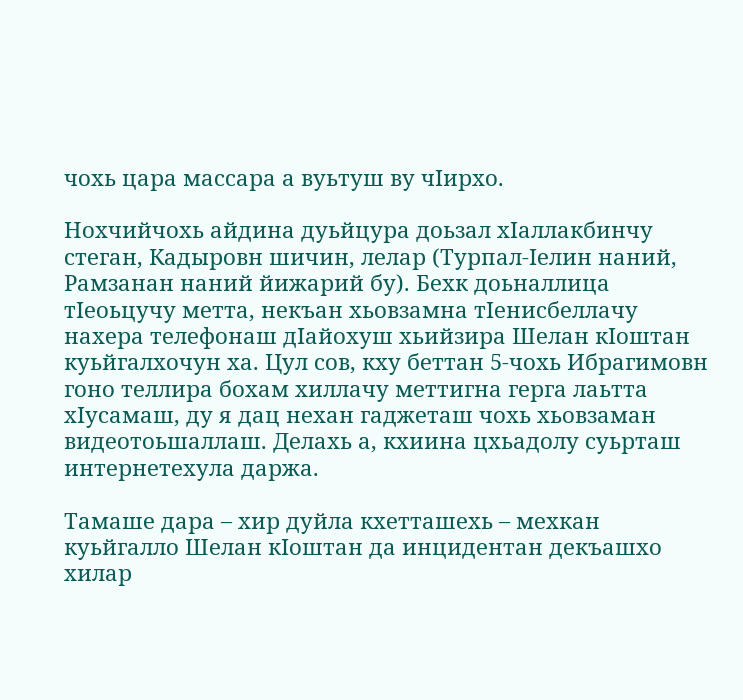чохь цара массара а вуьтуш ву чIирхо.

Нохчийчохь айдина дуьйцура доьзал хIаллакбинчу стеган, Кадыровн шичин, лелар (Турпал-Iелин наний, Рамзанан наний йижарий бу). Бехк доьналлица тIеоьцучу метта, некъан хьовзамна тIенисбеллачу нахера телефонаш дIайохуш хьийзира Шелан кIоштан куьйгалхочун ха. Цул сов, кху беттан 5-чохь Ибрагимовн гоно теллира бохам хиллачу меттигна герга лаьтта хIусамаш, ду я дац нехан гаджеташ чохь хьовзаман видеотоьшаллаш. Делахь а, кхиина цхьадолу суьрташ интернетехула даржа.

Тамаше дара – хир дуйла кхетташехь – мехкан куьйгалло Шелан кIоштан да инцидентан декъашхо хилар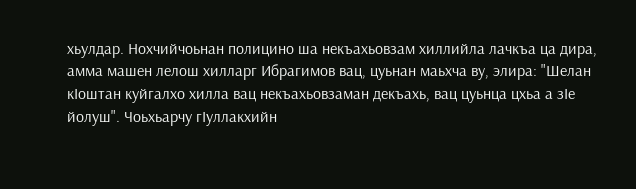хьулдар. Нохчийчоьнан полицино ша некъахьовзам хиллийла лачкъа ца дира, амма машен лелош хилларг Ибрагимов вац, цуьнан маьхча ву, элира: "Шелан кIоштан куйгалхо хилла вац некъахьовзаман декъахь, вац цуьнца цхьа а зIе йолуш". Чоьхьарчу гIуллакхийн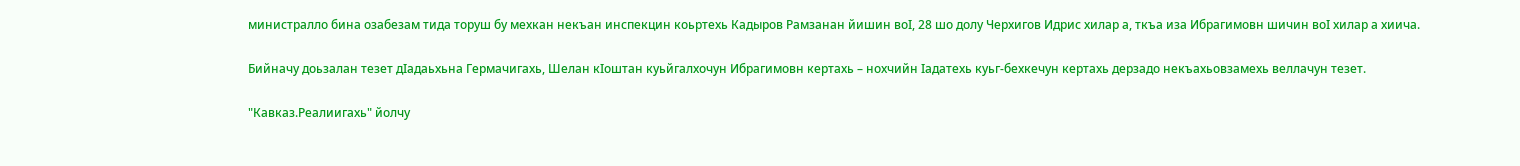министралло бина озабезам тида торуш бу мехкан некъан инспекцин коьртехь Кадыров Рамзанан йишин воI, 28 шо долу Черхигов Идрис хилар а, ткъа иза Ибрагимовн шичин воI хилар а хиича.

Бийначу доьзалан тезет дIадаьхьна Гермачигахь, Шелан кIоштан куьйгалхочун Ибрагимовн кертахь – нохчийн Iадатехь куьг-бехкечун кертахь дерзадо некъахьовзамехь веллачун тезет.

"Кавказ.Реалиигахь" йолчу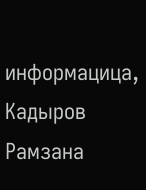информацица, Кадыров Рамзана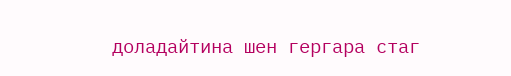доладайтина шен гергара стаг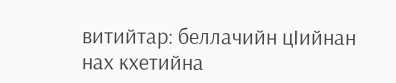витийтар: беллачийн цIийнан нах кхетийна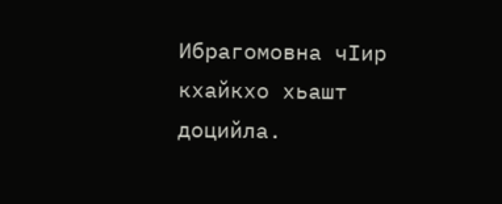Ибрагомовна чIир кхайкхо хьашт доцийла.